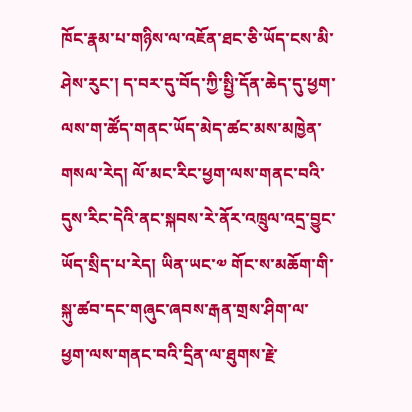ཁོང་རྣམ་པ་གཉིས་ལ་འཇོན་ཐང་ཅི་ཡོད་ངས་མི་ཤེས་རུང་། ད་བར་དུ་བོད་ཀྱི་སྤྱི་དོན་ཆེད་དུ་ཕྱག་ལས་ག་ཚོད་གནང་ཡོད་མེད་ཚང་མས་མཁྱེན་གསལ་རེད། ལོ་མང་རིང་ཕྱག་ལས་གནང་བའི་དུས་རིང་དེའི་ནང་སྐབས་རེ་ནོར་འཁྲུལ་འདྲ་བྱུང་ཡོད་སྲིད་པ་རེད། ཡིན་ཡང་༧ གོང་ས་མཆོག་གི་སྐུ་ཚབ་དང་གཞུང་ཞབས་རྒན་གྲས་ཤིག་ལ་ཕྱག་ལས་གནང་བའི་དྲིན་ལ་ཐུགས་རྗེ་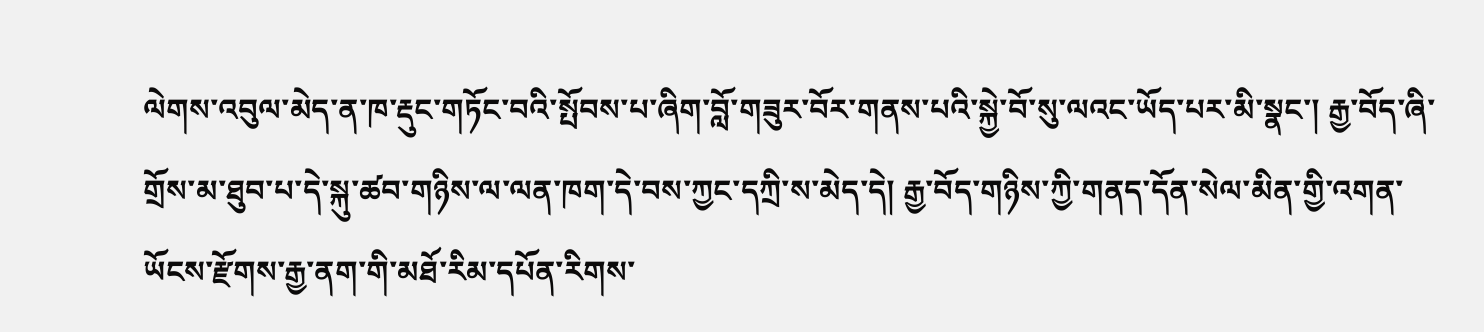ལེགས་འབུལ་མེད་ན་ཁ་རྡུང་གཏོང་བའི་སྤོབས་པ་ཞིག་བློ་གཟུར་བོར་གནས་པའི་སྐྱེ་བོ་སུ་ལའང་ཡོད་པར་མི་སྣང་། རྒྱ་བོད་ཞི་གྲོས་མ་ཐུབ་པ་དེ་སྐུ་ཚབ་གཉིས་ལ་ལན་ཁག་དེ་བས་ཀྱང་དཀྲི་ས་མེད་དེ། རྒྱ་བོད་གཉིས་ཀྱི་གནད་དོན་སེལ་མིན་གྱི་འགན་ཡོངས་རྫོགས་རྒྱ་ནག་གི་མཐོ་རིམ་དཔོན་རིགས་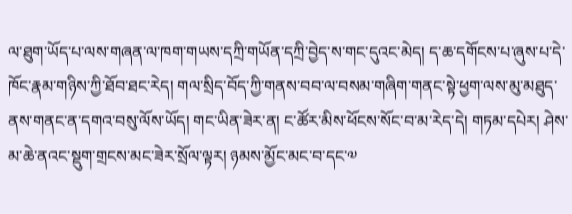ལ་ཐུག་ཡོད་པ་ལས་གཞན་ལ་ཁག་གཡས་དཀྲི་གཡོན་དཀྲི་བྱེད་ས་གང་དུའང་མེད། ད་ཆ་དགོངས་པ་ཞུས་པ་དེ་ཁོང་རྣམ་གཉིས་ཀྱི་ཐོབ་ཐང་རེད། གལ་སྲིད་བོད་ཀྱི་གནས་བབ་ལ་བསམ་གཞིག་གནང་སྟེ་ཕྱག་ལས་མུ་མཐུད་ནས་གནང་ན་དགའ་བསུ་ལོས་ཡོད། གང་ཡིན་ཟེར་ན། ང་ཚོར་མིས་ཕོངས་སོང་བ་མ་རེད་དེ། གཏམ་དཔེར། ཤེས་མ་ཆེ་ནའང་སྡུག་གྲངས་མང་ཟེར་སྲོལ་ལྟར། ཉམས་མྱོང་མང་བ་དང་༧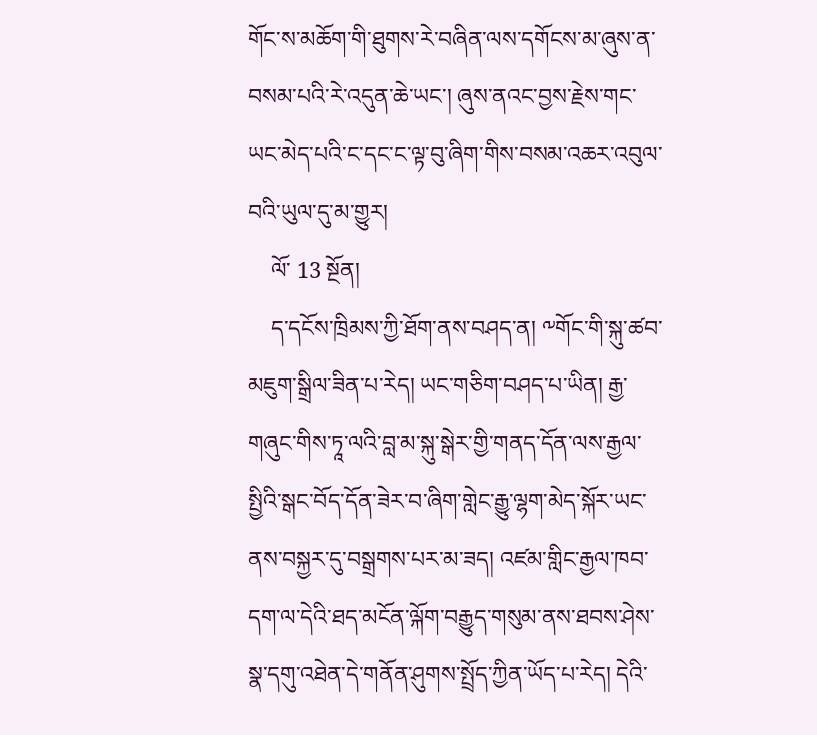གོང་ས་མཆོག་གི་ཐུགས་རེ་བཞིན་ལས་དགོངས་མ་ཞུས་ན་བསམ་པའི་རེ་འདུན་ཆེ་ཡང་། ཞུས་ནའང་བྱས་རྗེས་གང་ཡང་མེད་པའི་ང་དང་ང་ལྟ་བུ་ཞིག་གིས་བསམ་འཆར་འབུལ་བའི་ཡུལ་དུ་མ་གྱུར།
    ལོ་ 13 སྔོན།
    ད་དངོས་ཁྲིམས་ཀྱི་ཐོག་ནས་བཤད་ན། ༸གོང་གི་སྐུ་ཚབ་མཇུག་སྒྲིལ་ཟིན་པ་རེད། ཡང་གཅིག་བཤད་པ་ཡིན། རྒྱ་གཞུང་གིས་ཏཱ་ལའི་བླ་མ་སྐུ་སྒེར་གྱི་གནད་དོན་ལས་རྒྱལ་སྤྱིའི་སྒང་བོད་དོན་ཟེར་བ་ཞིག་གླེང་རྒྱུ་ལྷག་མེད་སྐོར་ཡང་ནས་བསྐྱར་དུ་བསྒྲགས་པར་མ་ཟད། འཛམ་གླིང་རྒྱལ་ཁབ་དག་ལ་དེའི་ཐད་མངོན་ལྐོག་བརྒྱུད་གསུམ་ནས་ཐབས་ཤེས་སྣ་དགུ་འཐེན་དེ་གནོན་ཤུགས་སྤྲོད་ཀྱིན་ཡོད་པ་རེད། དེའི་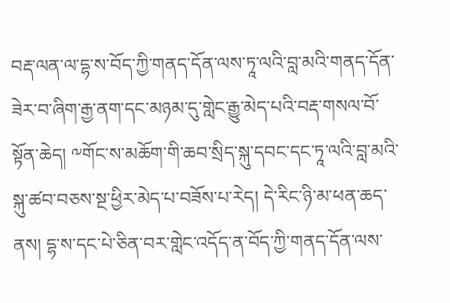བརྡ་ལན་ལ་དྷ་ས་བོད་ཀྱི་གནད་དོན་ལས་ཏཱ་ལའི་བླ་མའི་གནད་དོན་ཟེར་བ་ཞིག་རྒྱ་ནག་དང་མཉམ་དུ་གླེང་རྒྱུ་མེད་པའི་བརྡ་གསལ་བོ་སྟོན་ཆེད། ༸གོང་ས་མཆོག་གི་ཆབ་སྲིད་སྐུ་དབང་དང་ཏཱ་ལའི་བླ་མའི་སྐུ་ཚབ་བཅས་སྔ་ཕྱིར་མེད་པ་བཟོས་པ་རེད། དེ་རིང་ཉི་མ་ཕན་ཆད་ནས། དྷ་ས་དང་པེ་ཅིན་བར་གླེང་འདོད་ན་བོད་ཀྱི་གནད་དོན་ལས་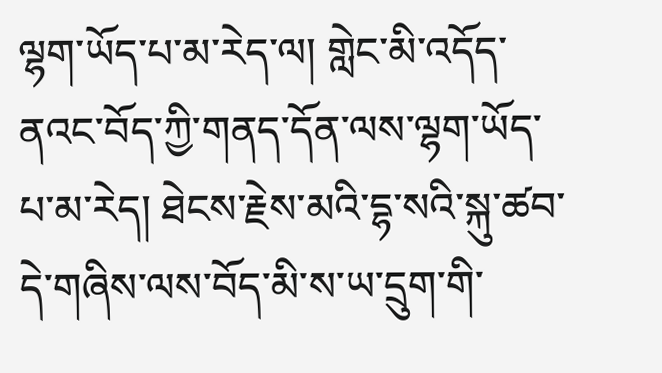ལྷག་ཡོད་པ་མ་རེད་ལ། གླེང་མི་འདོད་ནའང་བོད་ཀྱི་གནད་དོན་ལས་ལྷག་ཡོད་པ་མ་རེད། ཐེངས་རྗེས་མའི་དྷ་སའི་སྐུ་ཚབ་དེ་གཞིས་ལས་བོད་མི་ས་ཡ་དྲུག་གི་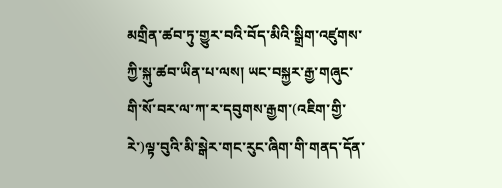མགྲིན་ཚབ་ཏུ་གྱུར་བའི་བོད་མིའི་སྒྲིག་འཛུགས་ཀྱི་སྐུ་ཚབ་ཡིན་པ་ལས། ཡང་བསྐྱར་རྒྱ་གཞུང་གི་སོ་བར་ལ་ཀ་ར་དབུགས་རྒྱག་(འཇིག་གྱི་རེ་)ལྟ་བུའི་མི་སྒེར་གང་རུང་ཞིག་གི་གནད་དོན་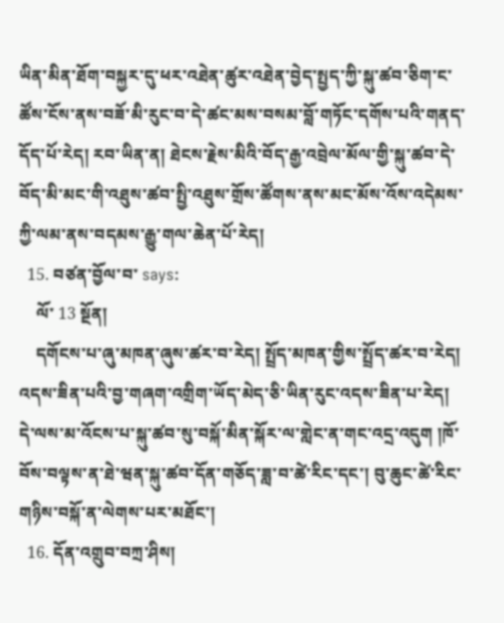ཡིན་མིན་ཐོག་བསྐྱར་དུ་ཕར་འཐེན་ཚུར་འཐེན་བྱེད་སྤྱད་ཀྱི་སྐུ་ཚབ་ཅིག་ང་ཚོས་ངོས་ནས་བཟོ་མི་རུང་བ་དེ་ཚང་མས་བསམ་བློ་གཏོང་དགོས་པའི་གནད་དོད་པོ་རེད། རབ་ཡིན་ན། ཐེངས་རྗེས་མིའི་བོད་རྒྱ་འབྲེལ་མོལ་གྱི་སྐུ་ཚབ་དེ་བོད་མི་མང་གི་འཐུས་ཚབ་སྤྱི་འཐུས་གྲོས་ཚོགས་ནས་མང་མོས་འོས་འདེམས་ཀྱི་ལམ་ནས་བདམས་རྒྱུ་གལ་ཆེན་པོ་རེད།
  15. བཙན་བྱོལ་བ་ says:
    ལོ་ 13 སྔོན།
    དགོངས་པ་ཞུ་མཁན་ཞུས་ཚར་བ་རེད། སྤྲོད་མཁན་གྱིས་སྤྲོད་ཚར་བ་རེད། འདས་ཟིན་པའི་བྱ་གཞག་འགྲིག་ཡོད་མེད་ཅི་ཡིན་རུང་འདས་ཟིན་པ་རེད། དེ་ལས་མ་འོངས་པ་སྐུ་ཚབ་སུ་བསྐོ་མིན་སྐོར་ལ་གླེང་ན་གང་འདྲ་འདུག །ཁོ་བོས་བལྟས་ན་ཐེ་ཝན་སྐུ་ཚབ་དོན་གཅོད་ཟླ་བ་ཚེ་རིང་དང་། བུ་ཆུང་ཚེ་རིང་གཉིས་བསྐོ་ན་ལེགས་པར་མཐོང་།
  16. དོན་འགྲུབ་བཀྲ་ཤིས།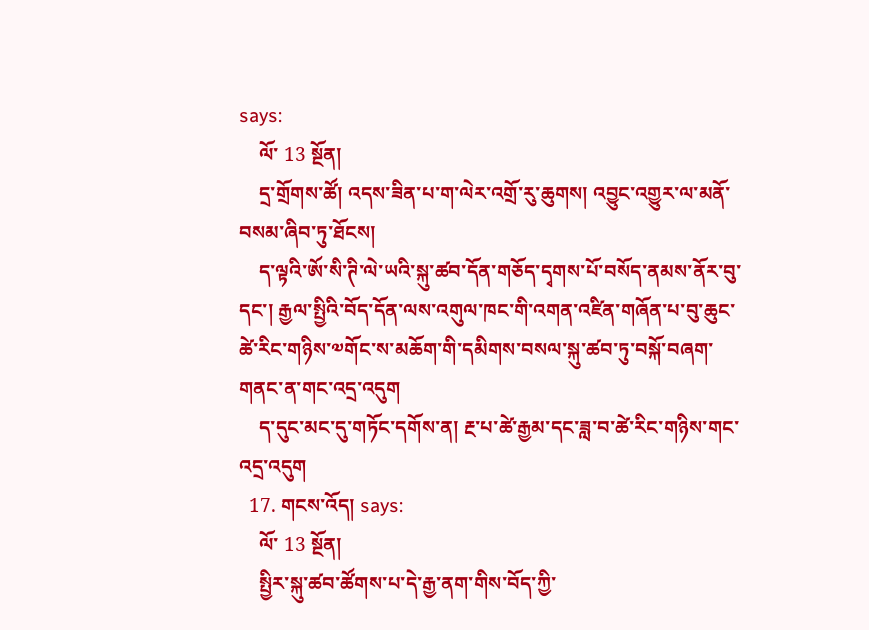says:
    ལོ་ 13 སྔོན།
    དྲ་གྲོགས་ཚོ། འདས་ཟིན་པ་ག་ལེར་འགྲོ་རུ་ཆུགས། འབྱུང་འགྱུར་ལ་མནོ་བསམ་ཞིབ་ཏུ་ཐོངས།
    ད་ལྟའི་ཨོ་སི་ཊི་ལེ་ཡའི་སྐུ་ཚབ་དོན་གཅོད་དྭགས་པོ་བསོད་ནམས་ནོར་བུ་དང་། རྒྱལ་སྤྱིའི་བོད་དོན་ལས་འགུལ་ཁང་གི་འགན་འཛིན་གཞོན་པ་བུ་ཆུང་ཚེ་རིང་གཉིས་༧གོང་ས་མཆོག་གི་དམིགས་བསལ་སྐུ་ཚབ་ཏུ་བསྐོ་བཞག་གནང་ན་གང་འདྲ་འདུག
    ད་དུང་མང་དུ་གཏོང་དགོས་ན། རྔ་པ་ཚེ་རྒྱམ་དང་ཟླ་བ་ཚེ་རིང་གཉིས་གང་འདྲ་འདུག
  17. གངས་འོད། says:
    ལོ་ 13 སྔོན།
    སྤྱིར་སྐུ་ཚབ་ཚོགས་པ་དེ་རྒྱ་ནག་གིས་བོད་ཀྱི་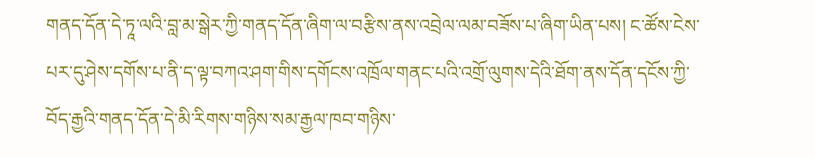གནད་དོན་དེ་ཏཱ་ལའི་བླ་མ་སྒེར་ཀྱི་གནད་དོན་ཞིག་ལ་བརྩིས་ནས་འབྲེལ་ལམ་བཟོས་པ་ཞིག་ཡིན་པས། ང་ཚོས་ངེས་པར་དུ་ཤེས་དགོས་པ་ནི་ད་ལྟ་བཀའ་ཤག་གིས་དགོངས་འཁྲོལ་གནང་པའི་འགྲོ་ལུགས་དེའི་ཐོག་ནས་དོན་དངོས་ཀྱི་བོད་རྒྱའི་གནད་དོན་དེ་མི་རིགས་གཉིས་སམ་རྒྱལ་ཁབ་གཉིས་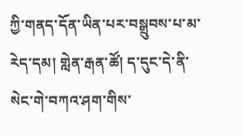ཀྱི་གནད་དོན་ཡིན་པར་བསྒྲུབས་པ་མ་རེད་དམ། གླེན་རྒན་ཚོ། ད་དུང་དེ་ནི་སེང་གེ་བཀའ་ཤག་གིས་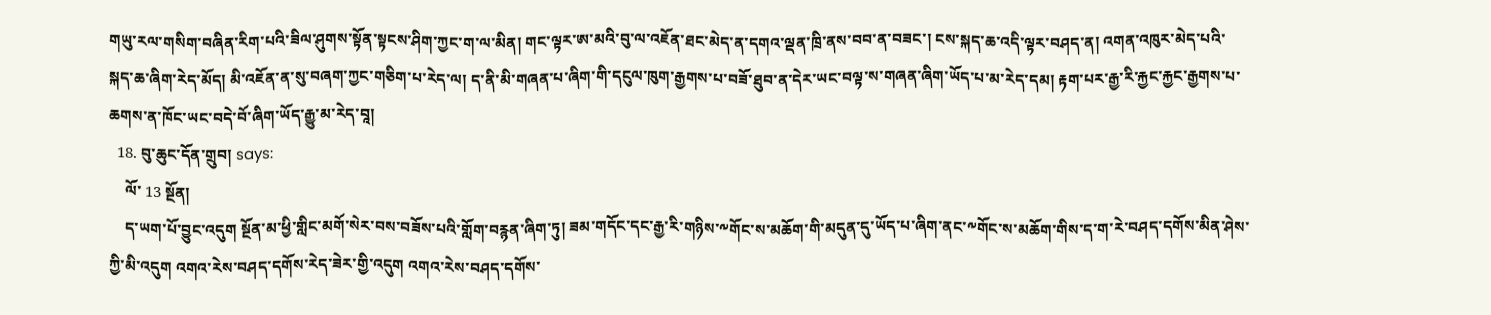གཡུ་རལ་གསིག་བཞིན་རིག་པའི་ཟིལ་ཤུགས་སྟོན་སྟངས་ཤིག་ཀྱང་ག་ལ་མིན། གང་ལྟར་ཨ་མའི་བུ་ལ་འཇོན་ཐང་མེད་ན་དགའ་ལྡན་ཁྲི་ནས་བབ་ན་བཟང་། ངས་སྐད་ཆ་འདི་ལྟར་བཤད་ན། འགན་འཁུར་མེད་པའི་སྐད་ཆ་ཞིག་རེད་མོད། མི་འཇོན་ན་སུ་བཞག་ཀྱང་གཅིག་པ་རེད་ལ། ད་ནི་མི་གཞན་པ་ཞིག་གི་དངུལ་ཁུག་རྒྱགས་པ་བཟོ་ཐུབ་ན་དེར་ཡང་བལྟ་ས་གཞན་ཞིག་ཡོད་པ་མ་རེད་དམ། རྟག་པར་རྒྱ་རི་རྐྱང་རྐྱང་རྒྱགས་པ་ཆགས་ན་ཁོང་ཡང་བདེ་བོ་ཞིག་ཡོད་རྒྱུ་མ་རེད་བཱ།
  18. བུ་ཆུང་དོན་གྲུབ། says:
    ལོ་ 13 སྔོན།
    ད་ཡག་པོ་བྱུང་འདུག སྔོན་མ་ཕྱི་གླིང་མགོ་སེར་བས་བཟོས་པའི་གློག་བརྙན་ཞིག་ཏུ། ཟམ་གདོང་དང་རྒྱ་རི་གཉིས་༸གོང་ས་མཆོག་གི་མདུན་དུ་ཡོད་པ་ཞིག་ནང་༸གོང་ས་མཆོག་གིས་ད་ག་རེ་བཤད་དགོས་མིན་ཤེས་ཀྱི་མི་འདུག འགའ་རེས་བཤད་དགོས་རེད་ཟེར་གྱི་འདུག འགའ་རེས་བཤད་དགོས་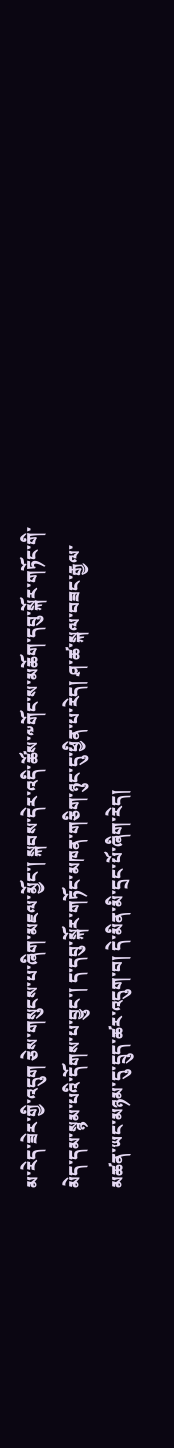མ་རེད་ཟེར་གྱི་འདུག ཅེས་གསུངས་པ་ཞིག་མཇལ་མྱོང་། སྐབས་དེར་འདི་ཚོས་༸གོང་ས་མཆོག་དབུ་སྐོར་གཏོང་གི་མེད་དམ་སྙམ་པའི་དོགས་པ་བྱུང་། ད་དབུ་སྐོར་གཏོང་མཁན་གཅིག་ཉུང་དུ་ཕྱིན་པ་རེད། ཤ་ཚ་སྐལ་བཟང་རྒྱལ་མཚན་ཡང་མཉམ་དུ་དྲུད་ཚར་འདུག་བ། དེ་མིན་མི་དྲང་པོ་ཞིག་རེད།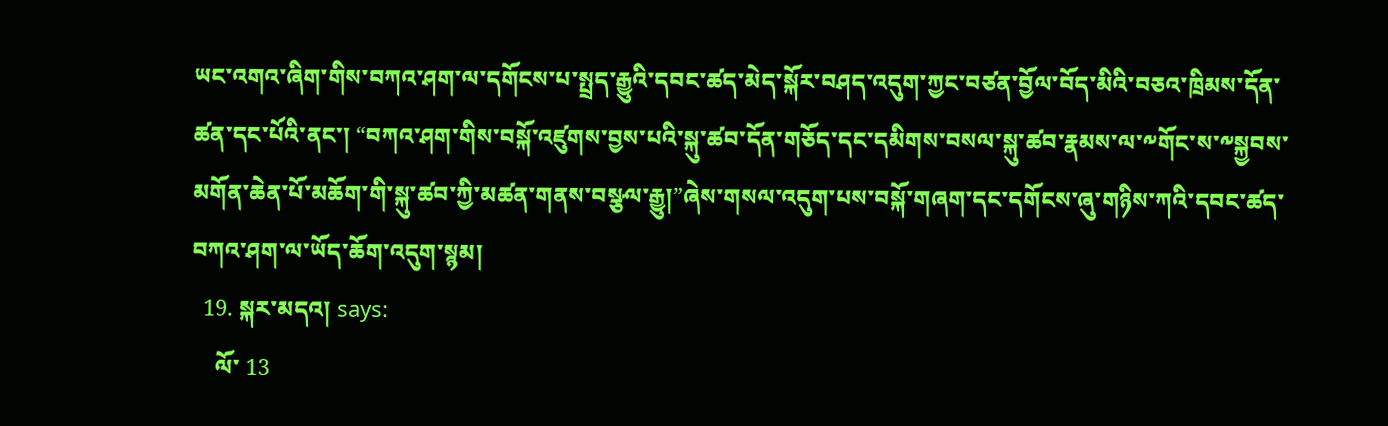ཡང་འགའ་ཞིག་གིས་བཀའ་ཤག་ལ་དགོངས་པ་སྤྲད་རྒྱུའི་དབང་ཚད་མེད་སྐོར་བཤད་འདུག་ཀྱང་བཙན་བྱོལ་བོད་མིའི་བཅའ་ཁྲིམས་དོན་ཚན་དང་པོའི་ནང་། “བཀའ་ཤག་གིས་བསྐོ་འཛུགས་བྱས་པའི་སྐུ་ཚབ་དོན་གཅོད་དང་དམིགས་བསལ་སྐུ་ཚབ་རྣམས་ལ་༸གོང་ས་༸སྐྱབས་མགོན་ཆེན་པོ་མཆོག་གི་སྐུ་ཚབ་ཀྱི་མཚན་གནས་བསྩལ་རྒྱུ།”ཞེས་གསལ་འདུག་པས་བསྐོ་གཞག་དང་དགོངས་ཞུ་གཉིས་ཀའི་དབང་ཚད་བཀའ་ཤག་ལ་ཡོད་ཆོག་འདུག་སྙམ།
  19. སྐར་མདའ། says:
    ལོ་ 13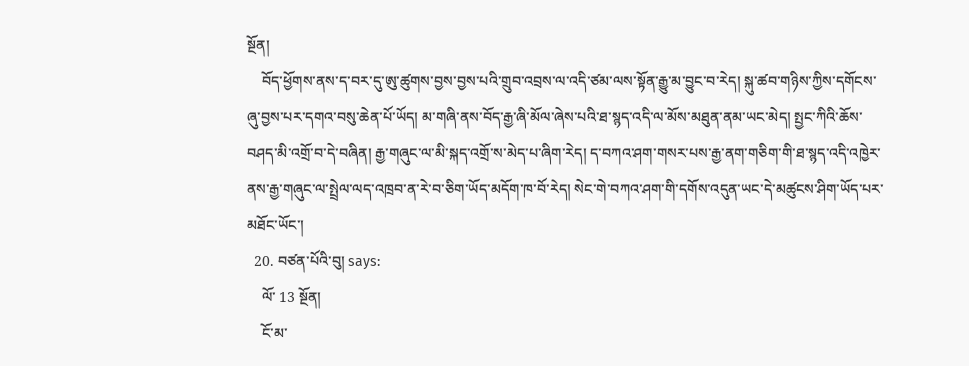སྔོན།
    བོད་ཕྱོགས་ནས་ད་བར་དུ་ཨུ་ཚུགས་བྱས་བྱས་པའི་གྲུབ་འབྲས་ལ་འདི་ཙམ་ལས་སྟོན་རྒྱུ་མ་བྱུང་བ་རེད། སྐུ་ཚབ་གཉིས་ཀྱིས་དགོངས་ཞུ་བྱས་པར་དགའ་བསུ་ཆེན་པོ་ཡོད། མ་གཞི་ནས་བོད་རྒྱ་ཞི་མོལ་ཞེས་པའི་ཐ་སྙད་འདི་ལ་མོས་མཐུན་ནམ་ཡང་མེད། སྤྱང་ཀིའི་ཆོས་བཤད་མི་འགྲོ་བ་དེ་བཞིན། རྒྱ་གཞུང་ལ་མི་སྐད་འགྲོ་ས་མེད་པ་ཞིག་རེད། ད་བཀའ་ཤག་གསར་པས་རྒྱ་ནག་གཅིག་གི་ཐ་སྙད་འདི་འཁྱེར་ནས་རྒྱ་གཞུང་ལ་སྤྲེལ་ལད་འཁྲབ་ན་རེ་བ་ཅིག་ཡོད་མདོག་ཁ་བོ་རེད། སེང་གེ་བཀའ་ཤག་གི་དགོས་འདུན་ཡང་དེ་མཚུངས་ཤིག་ཡོད་པར་མཐོང་ཡོང་།
  20. བཙན་པོའི་བུ། says:
    ལོ་ 13 སྔོན།
    ངོ་མ་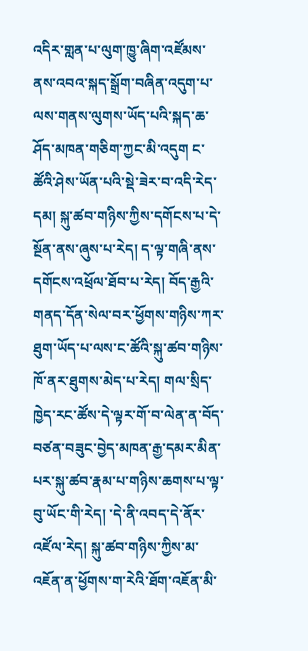འདིར་གླན་པ་ལུག་ཁྱུ་ཞིག་འཛོམས་ནས་འབའ་སྐད་སྒྲོག་བཞིན་འདུག་པ་ལས་གནས་ལུགས་ཡོད་པའི་སྐད་ཆ་ཤོད་མཁན་གཅིག་ཀྱང་མི་འདུག ང་ཚོའི་ཤེས་ཡོན་པའི་སྡེ་ཟེར་བ་འདི་རེད་དམ། སྐུ་ཚབ་གཉིས་ཀྱིས་དགོངས་པ་དེ་སྔོན་ནས་ཞུས་པ་རེད། ད་ལྟ་གཞི་ནས་དགོངས་འཕྲོལ་ཐོབ་པ་རེད། བོད་རྒྱའི་གནད་དོན་སེལ་བར་ཕྱོགས་གཉིས་ཀར་ཐུག་ཡོད་པ་ལས་ང་ཚོའི་སྐུ་ཚབ་གཉིས་ཁོ་ནར་ཐུགས་མེད་པ་རེད། གལ་སྲིད་ཁྱེད་རང་ཚོས་དེ་ལྟར་གོ་བ་ལེན་ན་བོད་བཙན་བཟུང་བྱེད་མཁན་རྒྱ་དམར་མིན་པར་སྐུ་ཚབ་རྣམ་པ་གཉིས་ཆགས་པ་ལྟ་བུ་ཡོང་གི་རེད། ་དེ་ནི་འབད་དེ་ནོར་འཛོལ་རེད། སྐུ་ཚབ་གཉིས་ཀྱིས་མ་འཇོན་ན་ཕྱོགས་ག་རེའི་ཐོག་འཇོན་མི་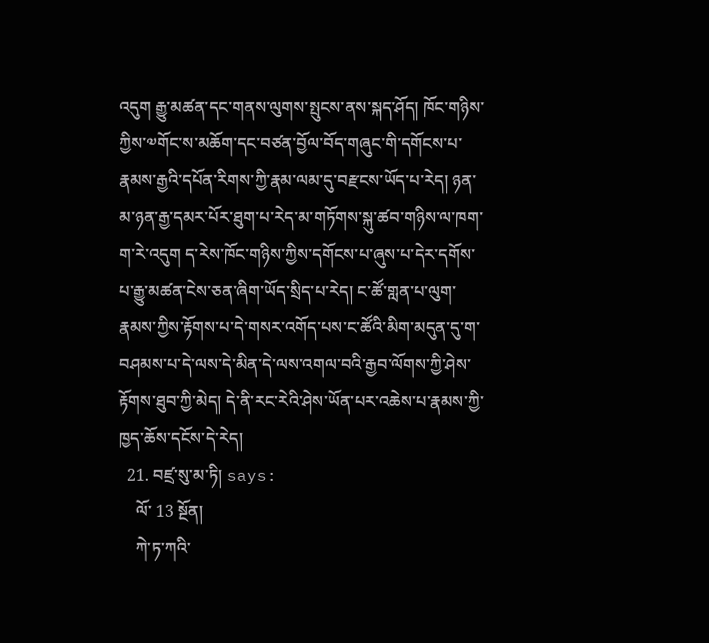འདུག རྒྱུ་མཚན་དང་གནས་ལུགས་སྤུངས་ནས་སྐད་ཤོད། ཁོང་གཉིས་ཀྱིས་༧གོང་ས་མཆོག་དང་བཙན་བྱོལ་བོད་གཞུང་གི་དགོངས་པ་རྣམས་རྒྱའི་དཔོན་རིགས་ཀྱི་རྣམ་ལམ་དུ་བརྫངས་ཡོད་པ་རེད། ཉན་མ་ཉན་རྒྱ་དམར་པོར་ཐུག་པ་རེད་མ་གཏོགས་སྐུ་ཚབ་གཉིས་ལ་ཁག་ག་རེ་འདུག ད་རེས་ཁོང་གཉིས་ཀྱིས་དགོངས་པ་ཞུས་པ་དེར་དགོས་པ་རྒྱུ་མཚན་ངེས་ཅན་ཞིག་ཡོད་སྲིད་པ་རེད། ང་ཚོ་གླན་པ་ལུག་རྣམས་ཀྱིས་རྟོགས་པ་དེ་གསར་འགོད་པས་ང་ཚོའི་མིག་མདུན་དུ་ག་བཤམས་པ་དེ་ལས་དེ་མིན་དེ་ལས་འགལ་བའི་རྒྱབ་ལོགས་ཀྱི་ཤེས་རྟོགས་ཐུབ་ཀྱི་མེད། དེ་ནི་རང་རེའི་ཤེས་ཡོན་པར་འཆེས་པ་རྣམས་ཀྱི་ཁྱད་ཆོས་དངོས་དེ་རེད།
  21. བཛྲ་སུ་མ་ཏི། says:
    ལོ་ 13 སྔོན།
    ཀེ་ཏ་ཀའི་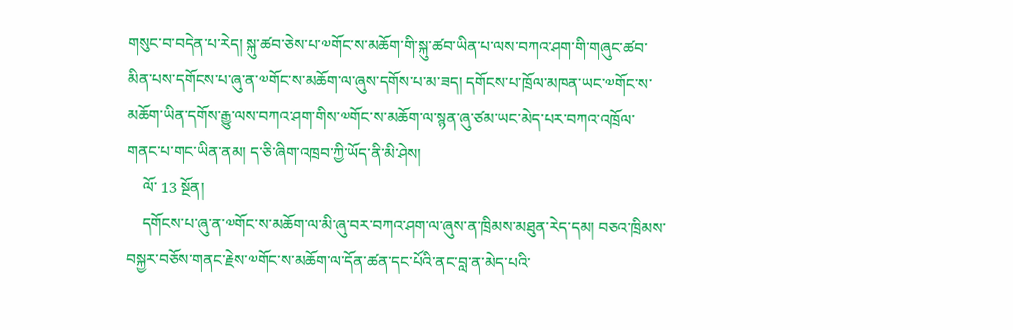གསུང་བ་བདེན་པ་རེད། སྐུ་ཚབ་ཅེས་པ་༧གོང་ས་མཆོག་གི་སྐུ་ཚབ་ཡིན་པ་ལས་བཀའ་ཤག་གི་གཞུང་ཚབ་མིན་པས་དགོངས་པ་ཞུ་ན་༧གོང་ས་མཆོག་ལ་ཞུས་དགོས་པ་མ་ཟད། དགོངས་པ་ཁྲོལ་མཁན་ཡང་༧གོང་ས་མཆོག་ཡིན་དགོས་རྒྱུ་ལས་བཀའ་ཤག་གིས་༧གོང་ས་མཆོག་ལ་སྙན་ཞུ་ཙམ་ཡང་མེད་པར་བཀའ་འཁྲོལ་གནང་པ་གང་ཡིན་ནམ། ད་ཅི་ཞིག་འཁྲབ་ཀྱི་ཡོད་ནི་མི་ཤེས།
    ལོ་ 13 སྔོན།
    དགོངས་པ་ཞུ་ན་༧གོང་ས་མཆོག་ལ་མི་ཞུ་བར་བཀའ་ཤག་ལ་ཞུས་ན་ཁྲིམས་མཐུན་རེད་དམ། བཅའ་ཁྲིམས་བསྐྱར་བཅོས་གནང་རྗེས་༧གོང་ས་མཆོག་ལ་དོན་ཚན་དང་པོའི་ནང་བླ་ན་མེད་པའི་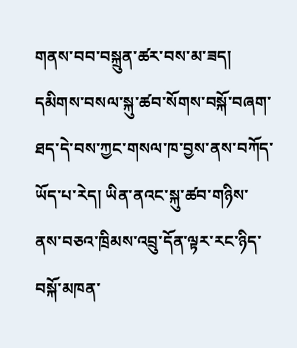གནས་བབ་བསྐྲུན་ཚར་བས་མ་ཟད། དམིགས་བསལ་སྐུ་ཚབ་སོགས་བསྐོ་བཞག་ཐད་དེ་བས་ཀྱང་གསལ་ཁ་བྱས་ནས་བཀོད་ཡོད་པ་རེད། ཡིན་ནའང་སྐུ་ཚབ་གཉིས་ནས་བཅའ་ཁྲིམས་འབྲུ་དོན་ལྟར་རང་ཉིད་བསྐོ་མཁན་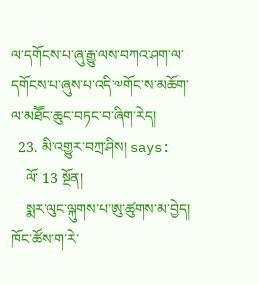ལ་དགོངས་པ་ཞུ་རྒྱུ་ལས་བཀའ་ཤག་ལ་དགོངས་པ་ཞུས་པ་འདི་༧གོང་ས་མཆོག་ལ་མཐཽང་ཆུང་བཏང་བ་ཞིག་རེད།
  23. མི་འགྱུར་བཀྲ་ཤིས། says:
    ལོ་ 13 སྔོན།
    སྨར་ལུང་ལྐུགས་པ་ཨུ་ཚུགས་མ་བྱེད། ཁོང་ཚོས་ག་རེ་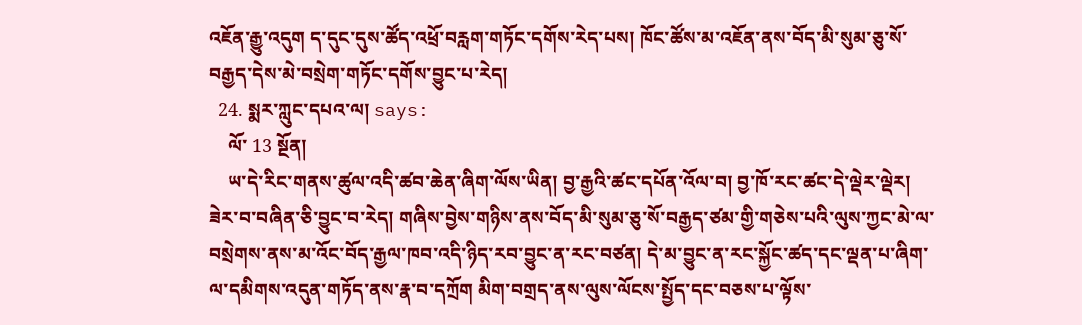འཇོན་རྒྱུ་འདུག ད་དུང་དུས་ཚོད་འཕྲོ་བརླག་གཏོང་དགོས་རེད་པས། ཁོང་ཚོས་མ་འཇོན་ནས་བོད་མི་སུམ་ཅུ་སོ་བརྒྱད་དེས་མེ་བསྲེག་གཏོང་དགོས་བྱུང་པ་རེད།
  24. སྨར་ཀླུང་དཔའ་ལ། says:
    ལོ་ 13 སྔོན།
    ཡ་དེ་རིང་གནས་ཚུལ་འདི་ཚབ་ཆེན་ཞིག་ལོས་ཡིན། བྱ་རྒྱའི་ཚང་དཔོན་འོལ་བ། བྱ་ཁོ་རང་ཚང་དེ་ལྡེར་ལྡེར། ཟེར་བ་བཞིན་ཅི་བྱུང་བ་རེད། གཞིས་བྱེས་གཉིས་ནས་བོད་མི་སུམ་ཅུ་སོ་བརྒྱད་ཙམ་གྱི་གཅེས་པའི་ལུས་ཀྱང་མེ་ལ་བསྲེགས་ནས་མ་འོང་བོད་རྒྱལ་ཁབ་འདི་ཉིད་རབ་བྱུང་ན་རང་བཙན། དེ་མ་བྱུང་ན་རང་སྐྱོང་ཚད་དང་ལྡན་པ་ཞིག་ལ་དམིགས་འདུན་གཏོད་ནས་རྣ་བ་དཀྲོག མིག་བགྲད་ནས་ལུས་ལོངས་སྤྱོད་དང་བཅས་པ་ལྟོས་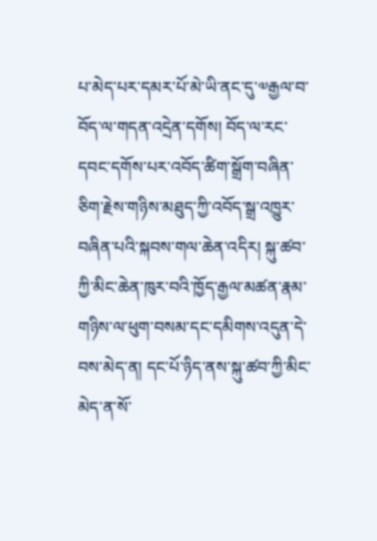པ་མེད་པར་དམར་པོ་མེ་ཡི་ནང་དུ་༧རྒྱལ་བ་བོད་ལ་གདན་འདྲེན་དགོས། བོད་ལ་རང་དབང་དགོས་པར་འབོད་ཚིག་སྒྲོག་བཞིན་ཅིག་རྗེས་གཉིས་མཐུད་ཀྱི་འབོད་སྒྲ་འཁྱུར་བཞིན་པའི་སྐབས་གལ་ཆེན་འདིར། སྐུ་ཚབ་ཀྱི་མིང་ཆེན་ཁུར་བའི་ཁྱོད་རྒྱལ་མཚན་རྣམ་གཉིས་ལ་ཕུག་བསམ་དང་དམིགས་འདུན་དེ་བས་མེད་ན། དང་པོ་ཉིད་ནས་སྐུ་ཚབ་ཀྱི་མིང་མེད་ན་སོ་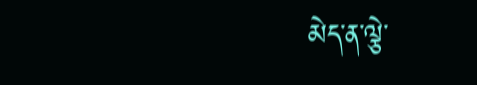མེད་ན་ལྕེ་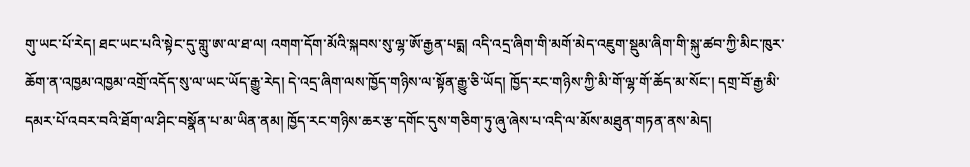གུ་ཡང་པོ་རེད། ཐང་ཡང་པའི་སྟེང་དུ་གླུ་ཨ་ལ་ཐ་ལ། འགག་དོག་མོའི་སྐབས་སུ་ལྷ་ཨོ་རྒྱན་པདྨ། འདི་འདྲ་ཞིག་གི་མགོ་མེད་འཇུག་སྡུམ་ཞིག་གི་སྐུ་ཚབ་ཀྱི་མིང་ཁུར་ཆོག་ན་འཁྱམ་འཁྱམ་འགྲོ་འདོད་སུ་ལ་ཡང་ཡོད་རྒྱུ་རེད། དེ་འདྲ་ཞིག་ལས་ཁྱོད་གཉིས་ལ་སྟོན་རྒྱུ་ཅི་ཡོད། ཁྱོད་རང་གཉིས་ཀྱི་མི་གོ་ལྷ་གོ་ཆོད་མ་སོང་། དགྲ་བོ་རྒྱ་མི་དམར་པོ་འབར་བའི་ཐོག་ལ་ཤིང་བསྣོན་པ་མ་ཡིན་ནམ། ཁྱོད་རང་གཉིས་ཆར་རྩ་དགོང་དུས་གཅིག་ཏུ་ཞུ་ཞེས་པ་འདི་ལ་མོས་མཐུན་གཏན་ནས་མེད།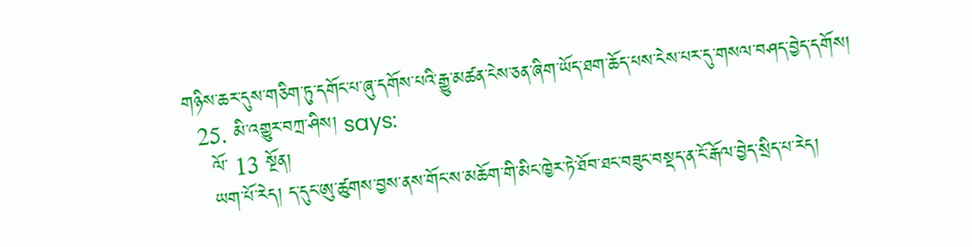གཉིས་ཆར་དུས་གཅིག་ཏུ་དགོང་པ་ཞུ་དགོས་པའི་རྒྱུ་མཚན་ངེས་ཅན་ཞིག་ཡོད་ཐག་ཆོད་པས་ངེས་པར་དུ་གསལ་བཤད་བྱེད་དགོས།
  25. མི་འགྱུར་བཀྲ་ཤིས། says:
    ལོ་ 13 སྔོན།
    ཡག་པོ་རེད། ད་དུང་ཨུ་ཚུགས་བྱས་ནས་གོང་ས་མཆོག་གི་མིང་ཁྱེར་ཏེ་ཐོབ་ཐང་བཟུང་བསྡད་ན་ངོ་རྒོལ་བྱེད་སྲིད་པ་རེད།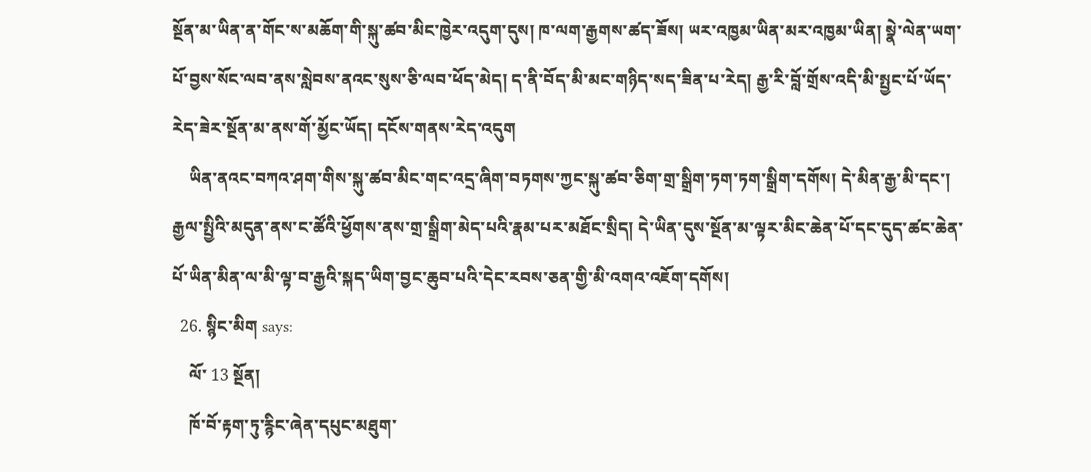སྔོན་མ་ཡིན་ན་གོང་ས་མཆོག་གི་སྐུ་ཚབ་མིང་ཁྱེར་འདུག་དུས། ཁ་ལག་རྒྱགས་ཚད་ཟོས། ཡར་འཁྱམ་ཡིན་མར་འཁྱམ་ཡིན། སྣེ་ལེན་ཡག་པོ་བྱས་སོང་ལབ་ནས་སླེབས་ནའང་སུས་ཅི་ལབ་ཕོད་མེད། ད་ནི་བོད་མི་མང་གཉིད་སད་ཟིན་པ་རེད། རྒྱ་རི་བློ་གྲོས་འདི་མི་སྤྱང་པོ་ཡོད་རེད་ཟེར་སྔོན་མ་ནས་གོ་མྱོང་ཡོད། དངོས་གནས་རེད་འདུག
    ཡིན་ནའང་བཀའ་ཤག་གིས་སྐུ་ཚབ་མིང་གང་འདྲ་ཞིག་བཏགས་ཀྱང་སྐུ་ཚབ་ཅིག་གྲ་སྒྲིག་ཏག་ཏག་སྒྲིག་དགོས། དེ་མིན་རྒྱ་མི་དང་། རྒྱལ་སྤྱིའི་མདུན་ནས་ང་ཚོའི་ཕྱོགས་ནས་གྲ་སྒྲིག་མེད་པའི་རྣམ་པར་མཐོང་སྲིད། དེ་ཡིན་དུས་སྔོན་མ་ལྟར་མིང་ཆེན་པོ་དང་དུད་ཚང་ཆེན་པོ་ཡིན་མིན་ལ་མི་ལྟ་བ་རྒྱའི་སྐད་ཡིག་བྱང་ཆུབ་པའི་དེང་རབས་ཅན་གྱི་མི་འགའ་འཇོག་དགོས།
  26. སྙིང་མིག says:
    ལོ་ 13 སྔོན།
    ཁོ་བོ་རྟག་ཏུ་རྙིང་ཞེན་དཔུང་མཐུག་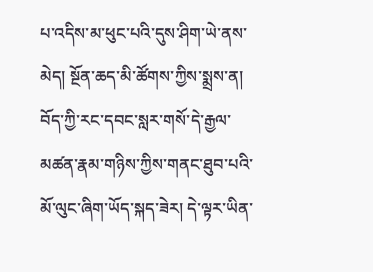པ་འདིས་མ་ཕུང་པའི་དུས་ཤིག་ཡེ་ནས་མེད། སྔོན་ཆད་མི་ཚོགས་ཀྱིས་སྨྲས་ན། བོད་ཀྱི་རང་དབང་སླར་གསོ་དེ་རྒྱལ་མཚན་རྣམ་གཉིས་ཀྱིས་གནང་ཐུབ་པའི་མོ་ལུང་ཞིག་ཡོད་སྐད་ཟེར། དེ་ལྟར་ཡིན་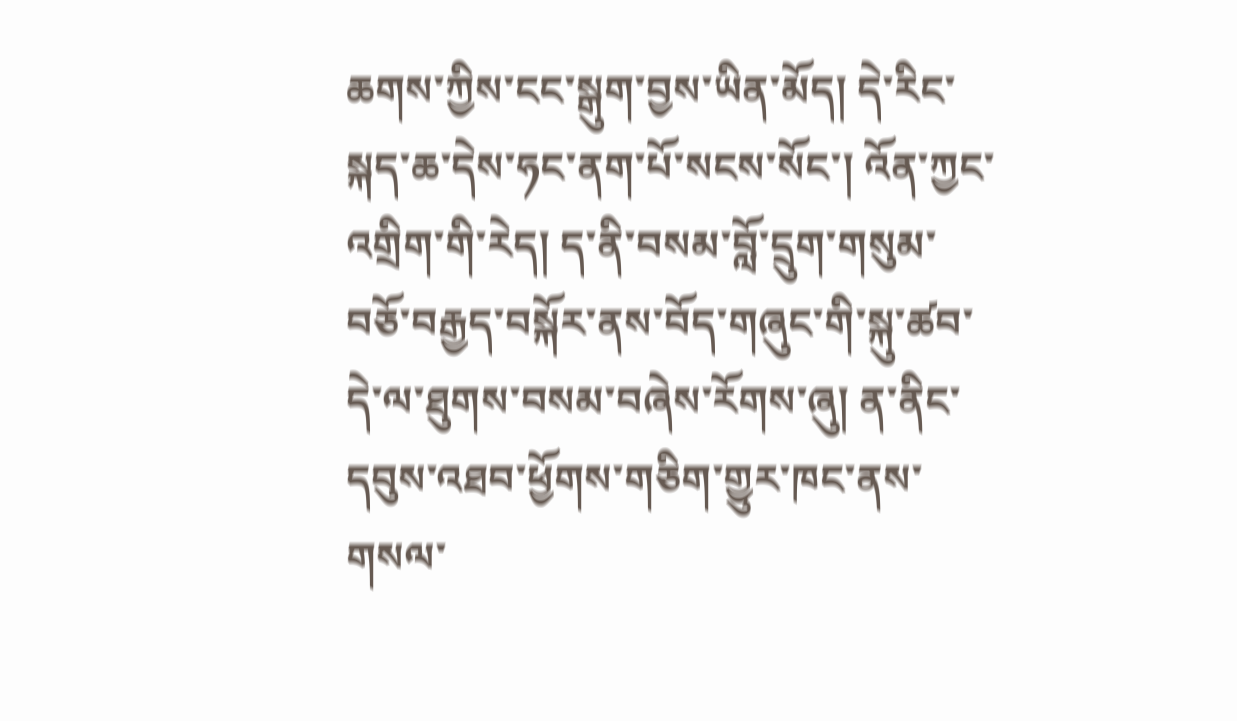ཆགས་ཀྱིས་ངང་སྒུག་བྱས་ཡིན་མོད། དེ་རིང་སྐད་ཆ་དེས་ཧང་ནག་པོ་སངས་སོང་། འོན་ཀྱང་འགྲིག་གི་རེད། ད་ནི་བསམ་བློ་དྲུག་གསུམ་བཅོ་བརྒྱད་བསྐོར་ནས་བོད་གཞུང་གི་སྐུ་ཚབ་དེ་ལ་ཐུགས་བསམ་བཞེས་རོགས་ཞུ། ན་ནིང་དབུས་འཐབ་ཕྱོགས་གཅིག་གྱུར་ཁང་ནས་གསལ་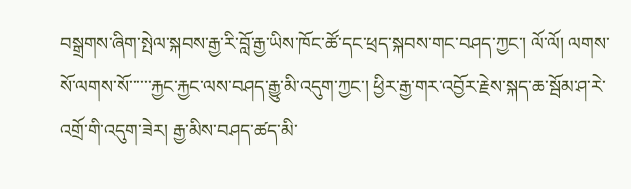བསྒྲགས་ཞིག་སྤེལ་སྐབས་རྒྱ་རི་བློ་རྒྱ་ཡིས་ཁོང་ཚོ་དང་ཕྲད་སྐབས་གང་བཤད་ཀྱང་། ལོ་ལོ། ལགས་སོ་ལགས་སོ་་་་་་རྐྱང་རྐྱང་ལས་བཤད་རྒྱུ་མི་འདུག་ཀྱང་། ཕྱིར་རྒྱ་གར་འབྱོར་རྗེས་སྐད་ཆ་སྦོམ་ཤ་རེ་འགྲོ་གི་འདུག་ཟེར། རྒྱ་མིས་བཤད་ཚད་མི་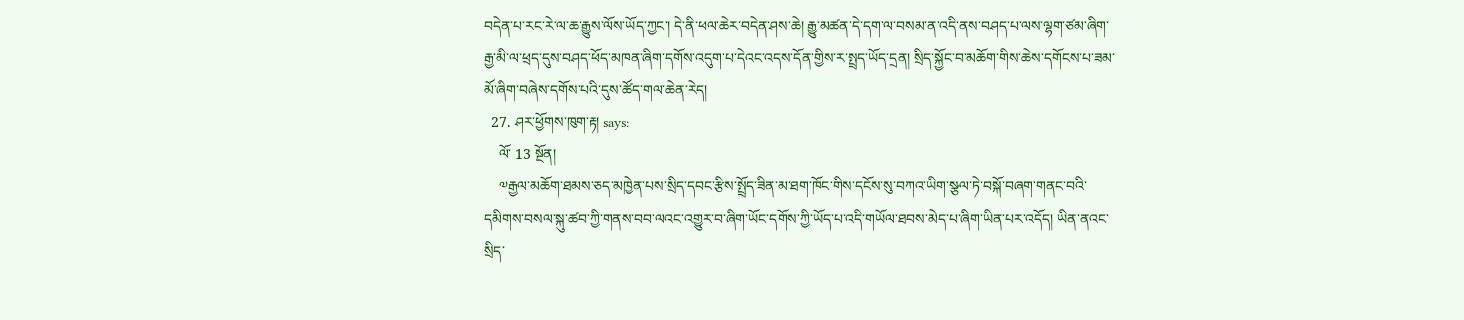བདེན་པ་རང་རེ་ལ་ཆ་རྒྱུས་ལོས་ཡོད་ཀྱང་། དེ་ནི་ཕལ་ཆེར་བདེན་ཤས་ཆེ། རྒྱུ་མཚན་དེ་དག་ལ་བསམ་ན་འདི་ནས་བཤད་པ་ལས་ལྷག་ཙམ་ཞིག་རྒྱ་མི་ལ་ཕྲད་དུས་བཤད་ཕོད་མཁན་ཞིག་དགོས་འདུག་པ་དེའང་འདས་དོན་གྱིས་ར་སྤྲད་ཡོད་དྲན། སྲིད་སྐྱོང་བ་མཆོག་གིས་ཆེས་དགོངས་པ་ཟམ་མོ་ཞིག་བཞེས་དགོས་པའི་དུས་ཚོད་གལ་ཆེན་རེད།
  27. ཤར་ཕྱོགས་ཁུག་རྟ། says:
    ལོ་ 13 སྔོན།
    ༧རྒྱལ་མཆོག་ཐམས་ཅད་མཁྱེན་པས་སྲིད་དབང་རྩིས་སྤྲོད་ཟིན་མ་ཐག་ཁོང་གིས་དངོས་སུ་བཀའ་ཡིག་སྩལ་ཏེ་བསྐོ་བཞག་གནང་བའི་དམིགས་བསལ་སྐུ་ཚབ་ཀྱི་གནས་བབ་ལའང་འགྱུར་བ་ཞིག་ཡོང་དགོས་ཀྱི་ཡོད་པ་འདི་གཡོལ་ཐབས་མེད་པ་ཞིག་ཡིན་པར་འདོད། ཡིན་ནའང་སྲིད་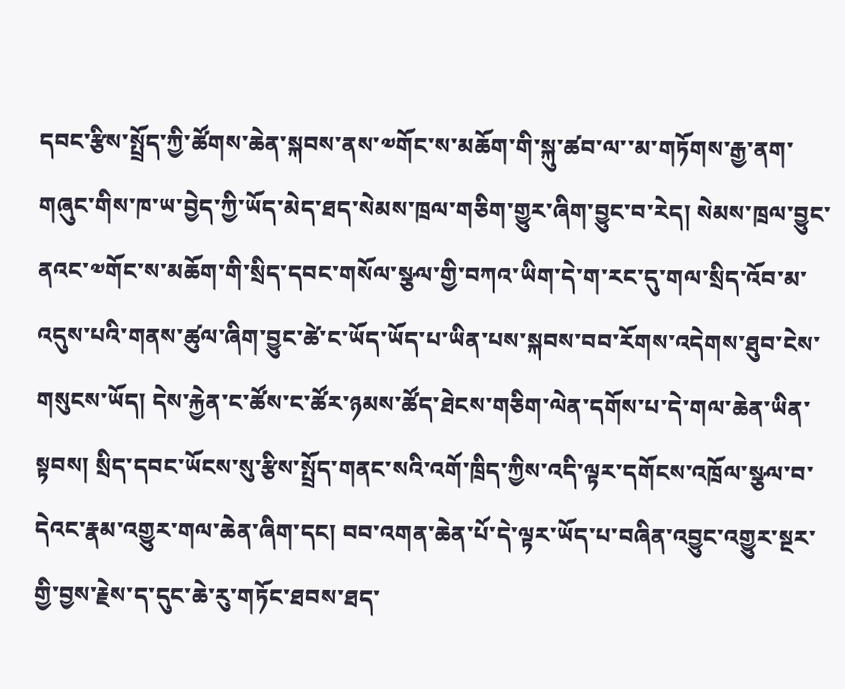དབང་རྩིས་སྤྲོད་ཀྱི་ཚོགས་ཆེན་སྐབས་ནས་༧གོང་ས་མཆོག་གི་སྐུ་ཚབ་ལ་་མ་གཏོགས་རྒྱ་ནག་གཞུང་གིས་ཁ་ཡ་བྱེད་ཀྱི་ཡོད་མེད་ཐད་སེམས་ཁྲལ་གཅིག་གྱུར་ཞིག་བྱུང་བ་རེད། སེམས་ཁྲལ་བྱུང་ནའང་༧གོང་ས་མཆོག་གི་སྲིད་དབང་གསོལ་སྩལ་གྱི་བཀའ་ཡིག་དེ་ག་རང་དུ་གལ་སྲིད་འོབ་མ་འདུས་པའི་གནས་ཚུལ་ཞིག་བྱུང་ཚེ་ང་ཡོད་ཡོད་པ་ཡིན་པས་སྐབས་བབ་རོགས་འདེགས་ཐུབ་ངེས་གསུངས་ཡོད། དེས་རྐྱེན་ང་ཚོས་ང་ཚོར་ཉམས་ཚོད་ཐེངས་གཅིག་ལེན་དགོས་པ་དེ་གལ་ཆེན་ཡིན་སྟབས། སྲིད་དབང་ཡོངས་སུ་རྩིས་སྤྲོད་གནང་སའི་འགོ་ཁྲིད་ཀྱིས་འདི་ལྟར་དགོངས་འཁྲོལ་སྩལ་བ་དེའང་རྣམ་འགྱུར་གལ་ཆེན་ཞིག་དང། བབ་འགན་ཆེན་པོ་དེ་ལྟར་ཡོད་པ་བཞིན་འབྱུང་འགྱུར་སྔར་གྱི་བྱས་རྗེས་ད་དུང་ཆེ་རུ་གཏོང་ཐབས་ཐད་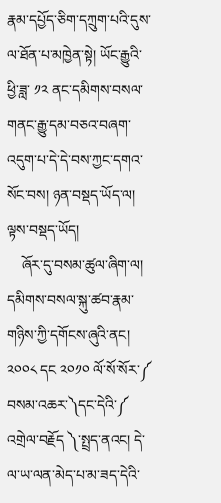རྣམ་དཔྱོད་ཅིག་དཀྲུག་པའི་དུས་ལ་ཐོན་པ་མཁྱེན་སྟེ། ཡོང་རྒྱུའི་ཕྱི་ཟླ་ ༡༢ ནང་དམིགས་བསལ་གནང་རྒྱུ་དམ་བཅའ་བཞག་འདུག་པ་དེ་དེ་བས་ཀྱང་དགའ་སོང་བས། ཉན་བསྡད་ཡོད་ལ། ལྟས་བསྡད་ཡོད།
    ཞོར་དུ་བསམ་ཚུལ་ཞིག་ལ། དམིགས་བསལ་སྐུ་ཚབ་རྣམ་གཉིས་ཀྱི་དགོངས་ཞུའི་ནང། ༢༠༠༨ དང ༢༠༡༠ ལོ་སོ་སོར་༼ བསམ་འཆར་༽དང་དེའི་༼ འགྲེལ་བརྗོད ༽་སྤྲད་ནའང། དེ་ལ་ཡ་ལན་མེད་པ་མ་ཟད་དེའི་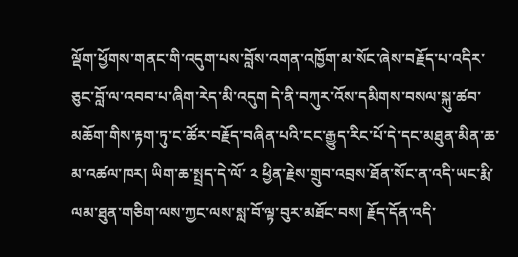ལྡོག་ཕྱོགས་གནང་གི་འདུག་པས་བློས་འགན་འཁྱོག་མ་སོང་ཞེས་བརྗོད་པ་འདིར་ཅུང་བློ་ལ་འབབ་པ་ཞིག་རེད་མི་འདུག དེ་ནི་བཀུར་འོས་དམིགས་བསལ་སྐུ་ཚབ་མཆོག་གིས་རྟག་ཏུ་ང་ཚོར་བརྗོད་བཞིན་པའི་ངང་རྒྱུད་རིང་པོ་དེ་དང་མཐུན་མིན་ཆ་མ་འཚལ་ཁར། ཡིག་ཆ་སྤྲད་དེ་ལོ་ ༢ ཕྱིན་རྗེས་གྲུབ་འབྲས་ཐོན་སོང་ན་འདི་ཡང་རྨི་ལམ་ཐུན་གཅིག་ལས་ཀྱང་ལས་སླ་བོ་ལྟ་བུར་མཐོང་བས། རྗོད་དོན་འདི་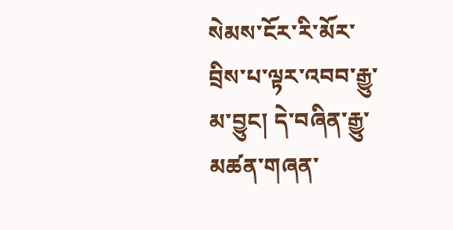སེམས་ངོར་རི་མོར་བྲིས་པ་ལྟར་འབབ་རྒྱུ་མ་བྱུང། དེ་བཞིན་རྒྱུ་མཚན་གཞན་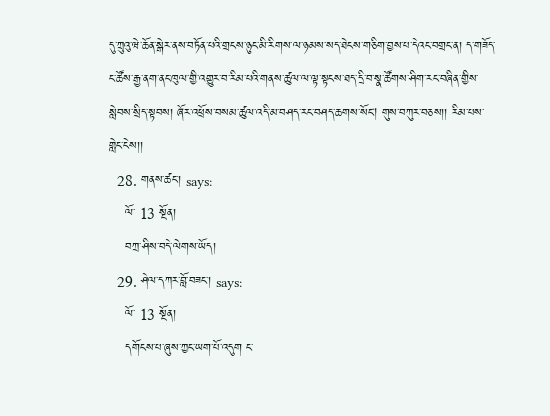དུ་ཀྲུའུ་ཝེ་ཆོན་སྒེར་ནས་བཏོན་པའི་གྲངས་ཉུང་མི་རིགས་ལ་ཉམས་སད་ཐེངས་གཅིག་བྱས་པ་དེའང་བགྲང་ན། ད་གཟོད་ང་ཚོས་རྒྱ་ནག་ནང་ཁུལ་གྱི་འགྱུར་བ་རིམ་པའི་གནས་ཚུལ་ལ་ལྟ་སྟངས་ཐད་དྲི་བ་སྣ་ཚོགས་ཤིག་རང་བཞིན་གྱིས་སླེབས་སྲིད་སྟབས། ཞོར་འཕྲོས་བསམ་ཚུལ་འདི་མ་བཤད་རང་བཤད་ཆགས་སོང། གུས་བཀུར་བཅས།། རིམ་པས་གླེང་ངེས།།
  28. གནས་ཚང་། says:
    ལོ་ 13 སྔོན།
    བཀྲ་ཤིས་བདེ་ལེགས་ཡོད།
  29. ཤེལ་དཀར་བློ་བཟང་། says:
    ལོ་ 13 སྔོན།
    དགོངས་པ་ཞུས་ཀྱང་ཡག་པོ་འདུག ང་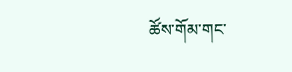ཚོས་གོམ་གང་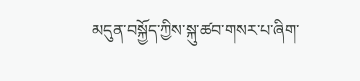མདུན་བསྐྱོད་ཀྱིས་སྐུ་ཚབ་གསར་པ་ཞིག་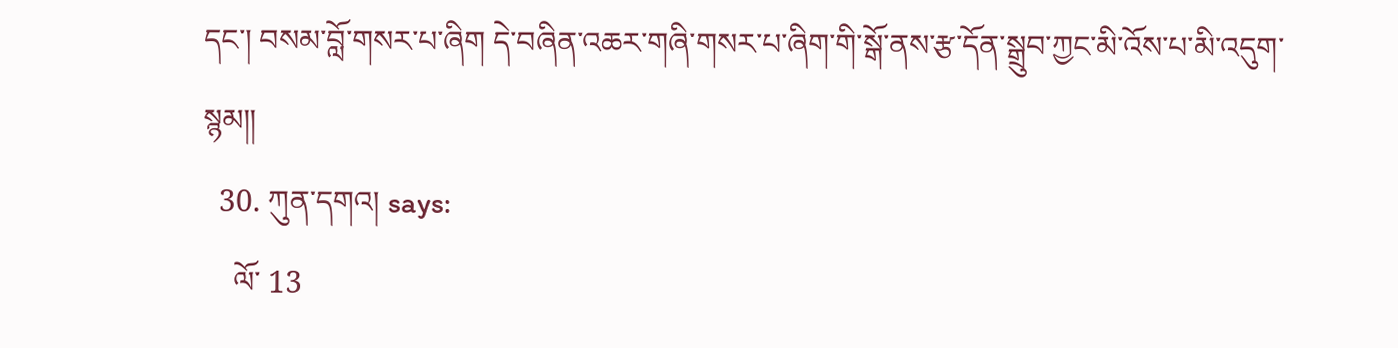དང་། བསམ་བློ་གསར་པ་ཞིག དེ་བཞིན་འཆར་གཞི་གསར་པ་ཞིག་གི་སྒོ་ནས་རྩ་དོན་སྒྲུབ་ཀྱང་མི་འོས་པ་མི་འདུག་སྙམ།།
  30. ཀུན་དགའ། says:
    ལོ་ 13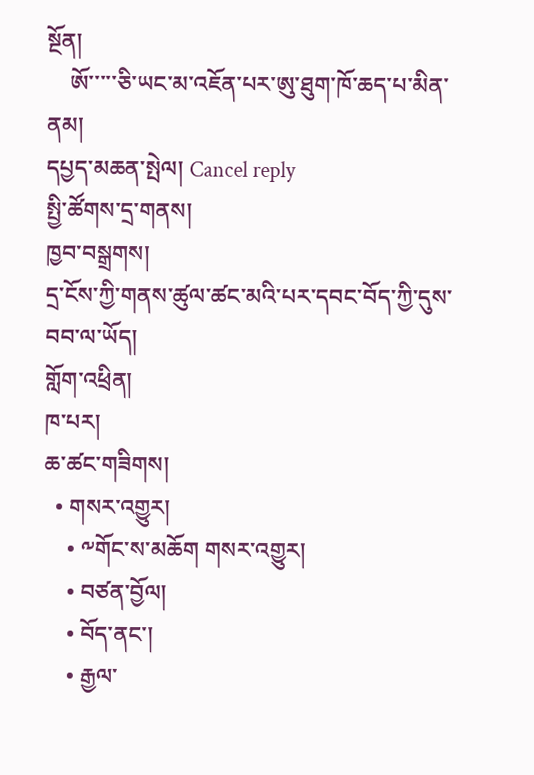སྔོན།
    ཨོ་་་་་ཅི་ཡང་མ་འཇོན་པར་ཨུ་ཐུག་ཁོ་ཆད་པ་མིན་ནམ།
དཔྱད་མཆན་སྤེལ། Cancel reply
སྤྱི་ཚོགས་དྲ་གནས།
ཁྱབ་བསྒྲགས།
དྲ་ངོས་ཀྱི་གནས་ཚུལ་ཚང་མའི་པར་དབང་བོད་ཀྱི་དུས་བབ་ལ་ཡོད།
གློག་འཕྲིན།
ཁ་པར།
ཆ་ཚང་གཟིགས།
  • གསར་འགྱུར།
    • ༸གོང་ས་མཆོག གསར་འགྱུར།
    • བཙན་བྱོལ།
    • བོད་ནང་།
    • རྒྱལ་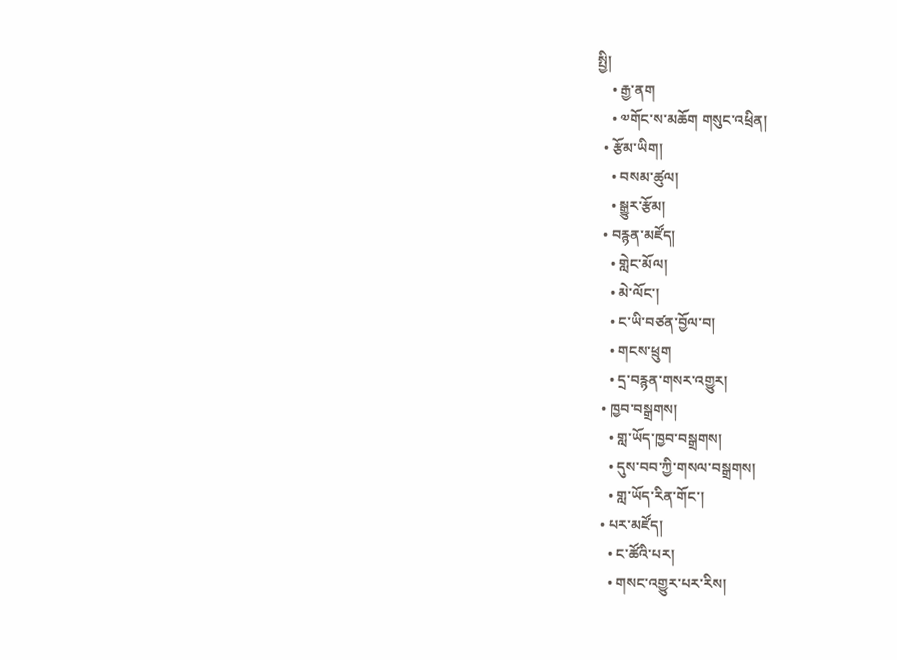སྤྱི།
    • རྒྱ་ནག
    • ༧གོང་ས་མཆོག གསུང་འཕྲིན།
  • རྩོམ་ཡིག།
    • བསམ་ཚུལ།
    • སྒྱུར་རྩོམ།
  • བརྙན་མཛོད།
    • གླེང་མོལ།
    • མེ་ལོང་།
    • ང་ཡི་བཙན་བྱོལ་བ།
    • གངས་ཕྲུག
    • དྲ་བརྙན་གསར་འགྱུར།
  • ཁྱབ་བསྒྲགས།
    • གླ་ཡོད་ཁྱབ་བསྒྲགས།
    • དུས་བབ་ཀྱི་གསལ་བསྒྲགས།
    • གླ་ཡོད་རིན་གོང་།
  • པར་མཛོད།
    • ང་ཚོའི་པར།
    • གསང་འགྱུར་པར་རིས།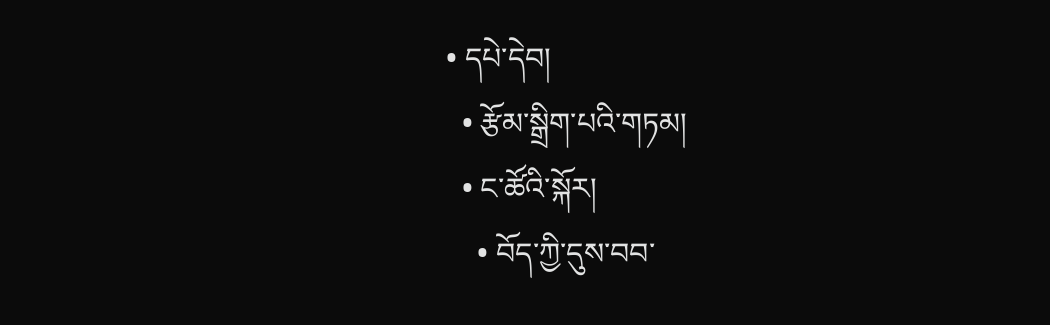• དཔེ་དེབ།
  • རྩོམ་སྒྲིག་པའི་གཏམ།
  • ང་ཚོའི་སྐོར།
    • བོད་ཀྱི་དུས་བབ་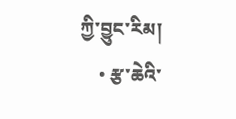ཀྱི་བྱུང་རིམ།
    • རྩ་ཆེའི་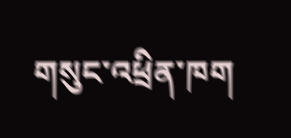གསུང་འཕྲིན་ཁག